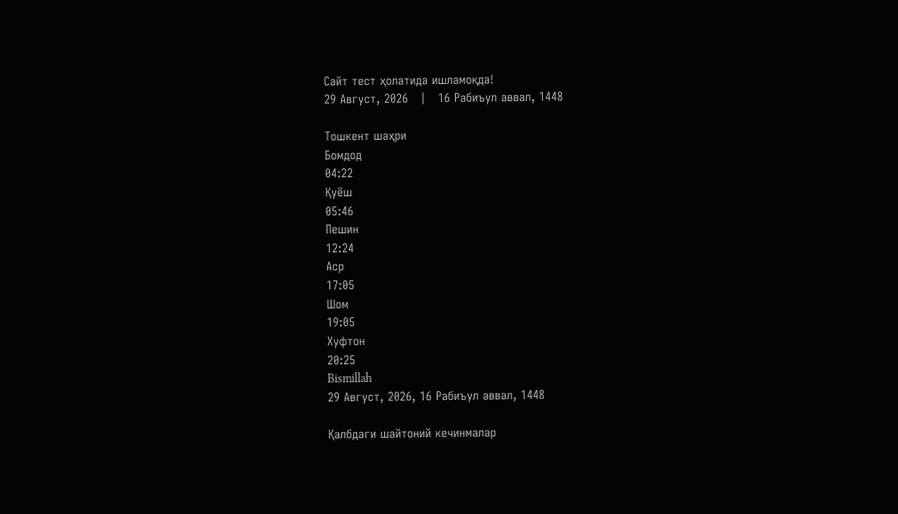Сайт тест ҳолатида ишламоқда!
29 Август, 2026   |   16 Рабиъул аввал, 1448

Тошкент шаҳри
Бомдод
04:22
Қуёш
05:46
Пешин
12:24
Аср
17:05
Шом
19:05
Хуфтон
20:25
Bismillah
29 Август, 2026, 16 Рабиъул аввал, 1448

Қалбдаги шайтоний кечинмалар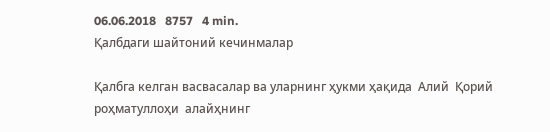06.06.2018   8757   4 min.
Қалбдаги шайтоний кечинмалар

Қалбга келган васвасалар ва уларнинг ҳукми ҳақида  Алий  Қорий  роҳматуллоҳи  алайҳнинг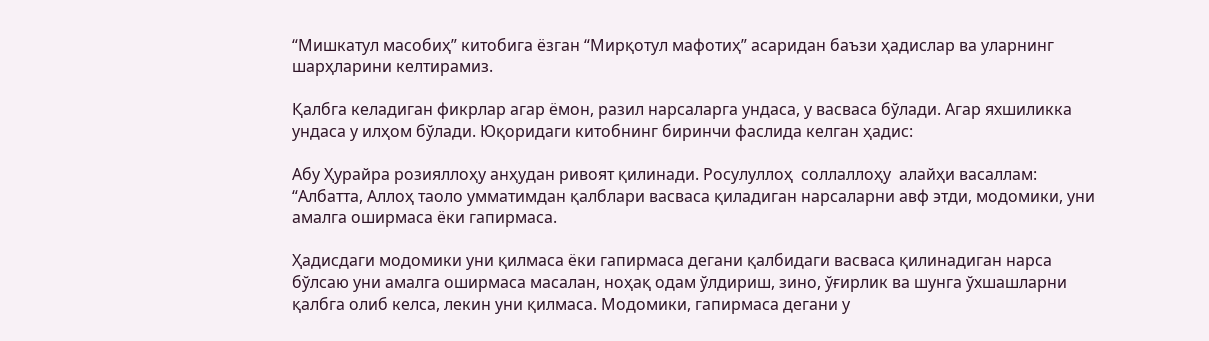“Мишкатул масобиҳ” китобига ёзган “Мирқотул мафотиҳ” асаридан баъзи ҳадислар ва уларнинг шарҳларини келтирамиз.

Қалбга келадиган фикрлар агар ёмон, разил нарсаларга ундаса, у васваса бўлади. Агар яхшиликка ундаса у илҳом бўлади. Юқоридаги китобнинг биринчи фаслида келган ҳадис:

Абу Ҳурайра розияллоҳу анҳудан ривоят қилинади. Росулуллоҳ  соллаллоҳу  алайҳи васаллам: “Албатта, Аллоҳ таоло умматимдан қалблари васваса қиладиган нарсаларни авф этди, модомики, уни амалга оширмаса ёки гапирмаса.

Ҳадисдаги модомики уни қилмаса ёки гапирмаса дегани қалбидаги васваса қилинадиган нарса бўлсаю уни амалга оширмаса масалан, ноҳақ одам ўлдириш, зино, ўғирлик ва шунга ўхшашларни қалбга олиб келса, лекин уни қилмаса. Модомики, гапирмаса дегани у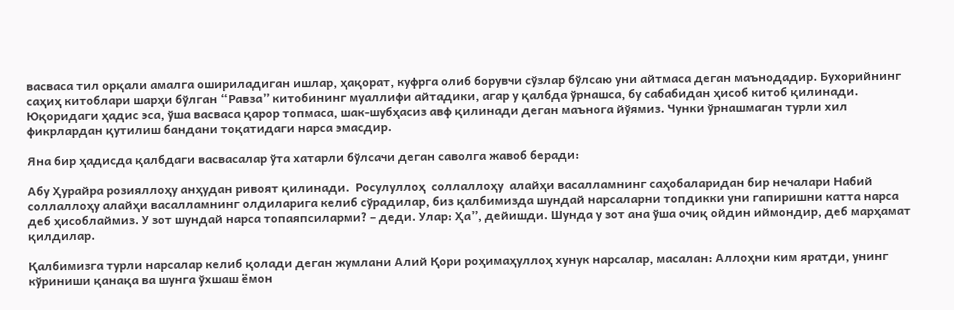васваса тил орқали амалга ошириладиган ишлар, ҳақорат, куфрга олиб борувчи сўзлар бўлсаю уни айтмаса деган маънодадир. Бухорийнинг саҳиҳ китоблари шарҳи бўлган “Равза” китобининг муаллифи айтадики, агар у қалбда ўрнашса, бу сабабидан ҳисоб китоб қилинади. Юқоридаги ҳадис эса, ўша васваса қарор топмаса, шак-шубҳасиз авф қилинади деган маънога йўямиз. Чунки ўрнашмаган турли хил фикрлардан қутилиш бандани тоқатидаги нарса эмасдир.

Яна бир ҳадисда қалбдаги васвасалар ўта хатарли бўлсачи деган саволга жавоб беради:

Абу Ҳурайра розияллоҳу анҳудан ривоят қилинади.  Росулуллоҳ  соллаллоҳу  алайҳи васалламнинг саҳобаларидан бир нечалари Набий соллаллоҳу алайҳи васалламнинг олдиларига келиб сўрадилар, биз қалбимизда шундай нарсаларни топдикки уни гапиришни катта нарса деб ҳисоблаймиз. У зот шундай нарса топаяпсиларми? – деди. Улар: Ҳа”, дейишди. Шунда у зот ана ўша очиқ ойдин иймондир, деб марҳамат қилдилар.

Қалбимизга турли нарсалар келиб қолади деган жумлани Алий Қори роҳимаҳуллоҳ хунук нарсалар, масалан: Аллоҳни ким яратди, унинг кўриниши қанақа ва шунга ўхшаш ёмон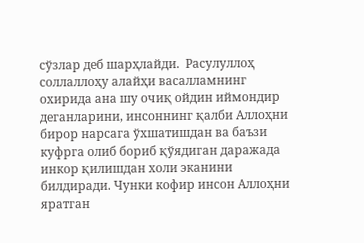сўзлар деб шарҳлайди.  Расулуллоҳ  соллаллоҳу алайҳи васалламнинг охирида ана шу очиқ ойдин иймондир деганларини, инсоннинг қалби Аллоҳни бирор нарсага ўхшатишдан ва баъзи куфрга олиб бориб қўядиган даражада инкор қилишдан холи эканини билдиради. Чунки кофир инсон Аллоҳни яратган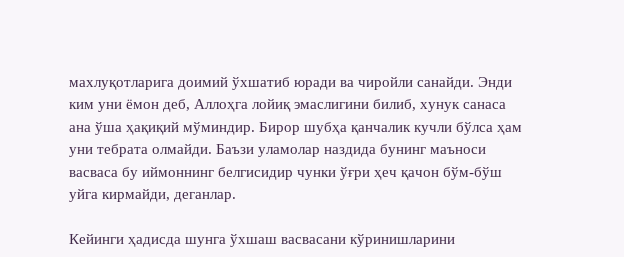махлуқотларига доимий ўхшатиб юради ва чиройли санайди. Энди ким уни ёмон деб, Аллоҳга лойиқ эмаслигини билиб, хунук санаса ана ўша ҳақиқий мўминдир. Бирор шубҳа қанчалик кучли бўлса ҳам уни тебрата олмайди. Баъзи уламолар наздида бунинг маъноси васваса бу иймоннинг белгисидир чунки ўғри ҳеч қачон бўм-бўш уйга кирмайди, деганлар.

Кейинги ҳадисда шунга ўхшаш васвасани кўринишларини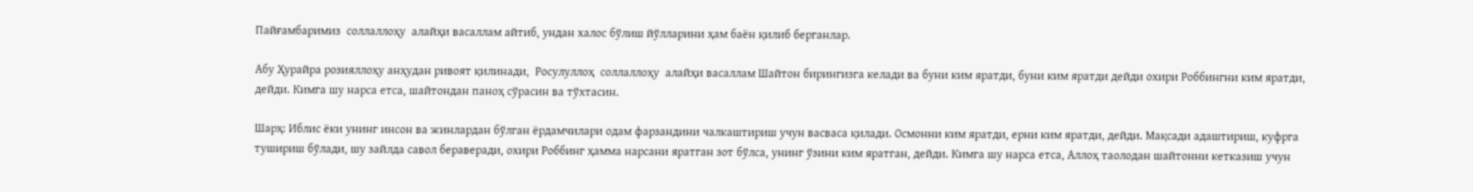Пайғамбаримиз  соллаллоҳу  алайҳи васаллам айтиб, ундан халос бўлиш йўлларини ҳам баён қилиб берганлар.

Абу Ҳурайра розияллоҳу анҳудан ривоят қилинади,  Росулуллоҳ  соллаллоҳу  алайҳи васаллам Шайтон бирингизга келади ва буни ким яратди, буни ким яратди дейди охири Роббингни ким яратди, дейди. Кимга шу нарса етса, шайтондан паноҳ сўрасин ва тўхтасин.

Шарҳ: Иблис ёки унинг инсон ва жинлардан бўлган ёрдамчилари одам фарзандини чалкаштириш учун васваса қилади. Осмонни ким яратди, ерни ким яратди, дейди. Мақсади адаштириш, куфрга тушириш бўлади, шу зайлда савол бераверади, охири Роббинг ҳамма нарсани яратган зот бўлса, унинг ўзини ким яратган, дейди. Кимга шу нарса етса, Аллоҳ таолодан шайтонни кетказиш учун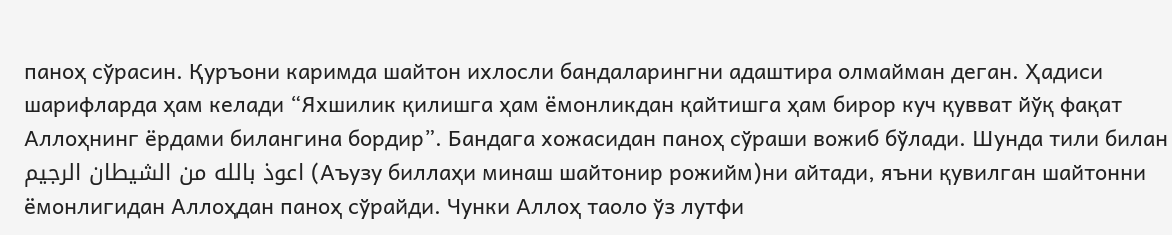паноҳ сўрасин. Қуръони каримда шайтон ихлосли бандаларингни адаштира олмайман деган. Ҳадиси шарифларда ҳам келади “Яхшилик қилишга ҳам ёмонликдан қайтишга ҳам бирор куч қувват йўқ фақат Аллоҳнинг ёрдами билангина бордир”. Бандага хожасидан паноҳ сўраши вожиб бўлади. Шунда тили билан اعوذ بالله من الشيطان الرجيم (Аъузу биллаҳи минаш шайтонир рожийм)ни айтади, яъни қувилган шайтонни ёмонлигидан Аллоҳдан паноҳ сўрайди. Чунки Аллоҳ таоло ўз лутфи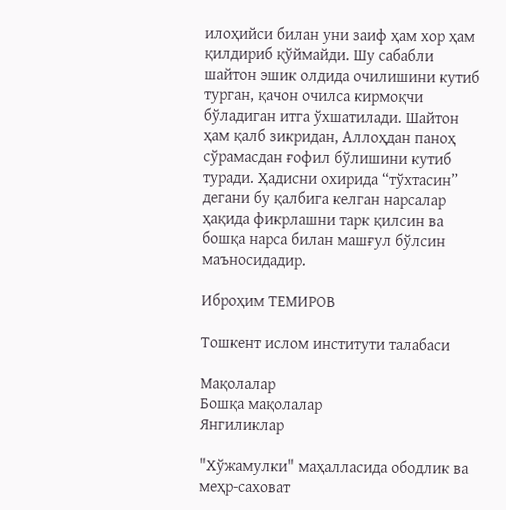илоҳийси билан уни заиф ҳам хор ҳам қилдириб қўймайди. Шу сабабли шайтон эшик олдида очилишини кутиб турган, қачон очилса кирмоқчи бўладиган итга ўхшатилади. Шайтон ҳам қалб зикридан, Аллоҳдан паноҳ сўрамасдан ғофил бўлишини кутиб туради. Ҳадисни охирида “тўхтасин” дегани бу қалбига келган нарсалар ҳақида фикрлашни тарк қилсин ва бошқа нарса билан машғул бўлсин маъносидадир.

Иброҳим ТЕМИРОВ

Тошкент ислом институти талабаси

Мақолалар
Бошқа мақолалар
Янгиликлар

"Хўжамулки" маҳалласида ободлик ва меҳр-саховат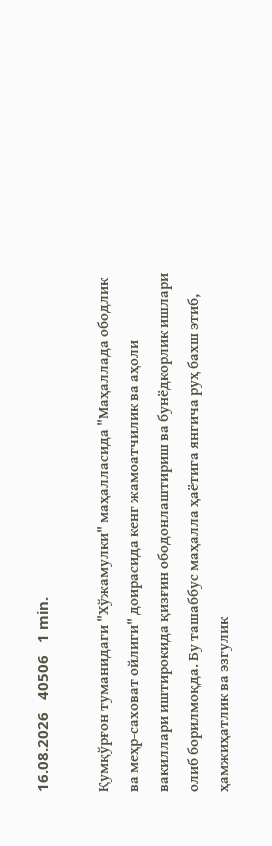16.08.2026   40506   1 min.

Қумқўрғон туманидаги "Хўжамулки" маҳалласида "Маҳаллада ободлик ва меҳр-саховат ойлиги" доирасида кенг жамоатчилик ва аҳоли вакиллари иштирокида қизғин ободонлаштириш ва бунёдкорлик ишлари олиб борилмоқда. Бу ташаббус маҳалла ҳаётига янгича руҳ бахш этиб, ҳамжиҳатлик ва эзгулик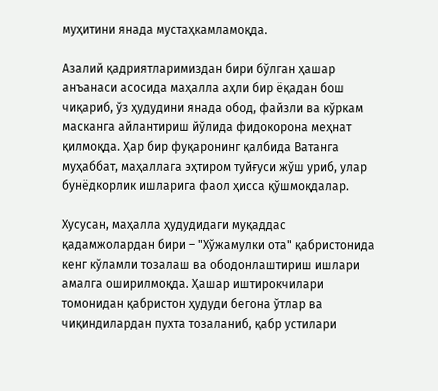муҳитини янада мустаҳкамламоқда.

Азалий қадриятларимиздан бири бўлган ҳашар анъанаси асосида маҳалла аҳли бир ёқадан бош чиқариб, ўз ҳудудини янада обод, файзли ва кўркам масканга айлантириш йўлида фидокорона меҳнат қилмоқда. Ҳар бир фуқаронинг қалбида Ватанга муҳаббат, маҳаллага эҳтиром туйғуси жўш уриб, улар бунёдкорлик ишларига фаол ҳисса қўшмоқдалар.

Хусусан, маҳалла ҳудудидаги муқаддас қадамжолардан бири – "Хўжамулки ота" қабристонида кенг кўламли тозалаш ва ободонлаштириш ишлари амалга оширилмоқда. Ҳашар иштирокчилари томонидан қабристон ҳудуди бегона ўтлар ва чиқиндилардан пухта тозаланиб, қабр устилари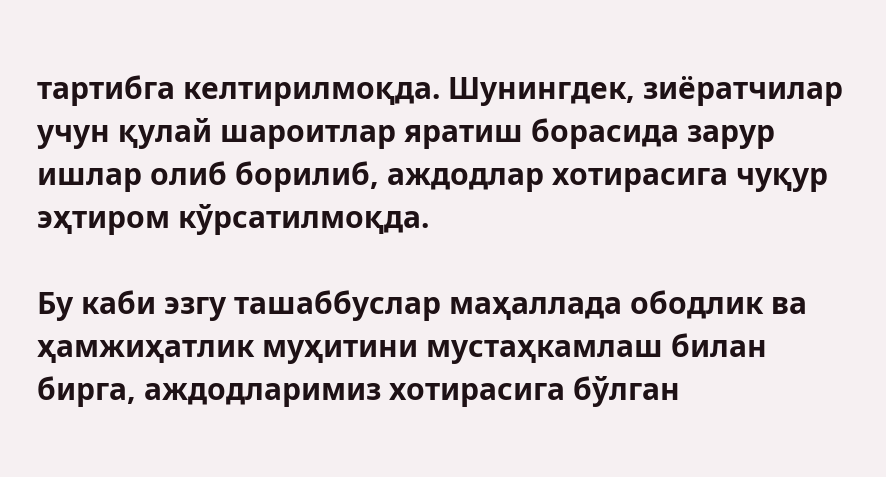тартибга келтирилмоқда. Шунингдек, зиёратчилар учун қулай шароитлар яратиш борасида зарур ишлар олиб борилиб, аждодлар хотирасига чуқур эҳтиром кўрсатилмоқда.

Бу каби эзгу ташаббуслар маҳаллада ободлик ва ҳамжиҳатлик муҳитини мустаҳкамлаш билан бирга, аждодларимиз хотирасига бўлган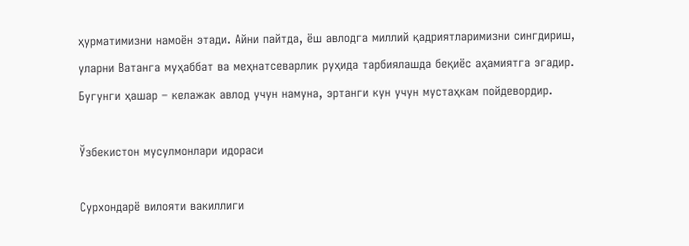ҳурматимизни намоён этади. Айни пайтда, ёш авлодга миллий қадриятларимизни сингдириш, уларни Ватанга муҳаббат ва меҳнатсеварлик руҳида тарбиялашда беқиёс аҳамиятга эгадир. Бугунги ҳашар – келажак авлод учун намуна, эртанги кун учун мустаҳкам пойдевордир.

Ўзбекистон мусулмонлари идораси

Сурхондарё вилояти вакиллиги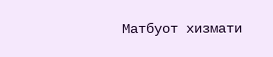Матбуот хизмати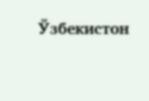Ўзбекистон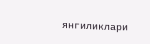янгиликлари